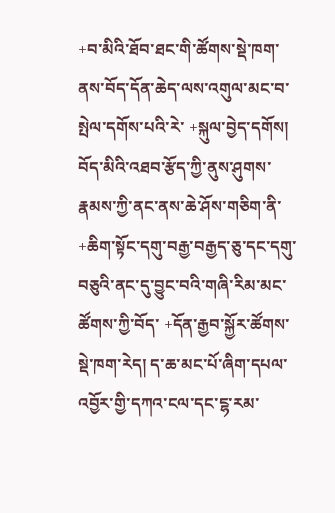+བ་མིའི་ཐོབ་ཐང་གི་ཚོགས་སྡེ་ཁག་ནས་བོད་དོན་ཆེད་ལས་འགུལ་མང་བ་སྤེལ་དགོས་པའི་རེ་ +སྐུལ་བྱེད་དགོས། བོད་མིའི་འཐབ་རྩོད་ཀྱི་ནུས་ཤུགས་རྣམས་ཀྱི་ནང་ནས་ཆེ་ཤོས་གཅིག་ནི་ +ཆིག་སྟོང་དགུ་བརྒྱ་བརྒྱད་ཅུ་དང་དགུ་བཅུའི་ནང་དུ་བྱུང་བའི་གཞི་རིམ་མང་ཚོགས་ཀྱི་བོད་ +དོན་རྒྱབ་སྐྱོར་ཚོགས་སྡེ་ཁག་རེད། ད་ཆ་མང་པོ་ཞིག་དཔལ་འབྱོར་གྱི་དཀའ་ངལ་དང་ངྷ་རམ་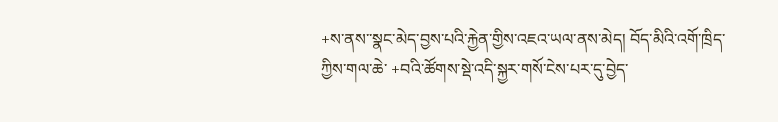+ས་ནས་་སྣང་མེད་བྱས་པའི་རྐྱེན་གྱིས་འཇའ་ཡལ་ནས་མེད། བོད་མིའི་འགོ་ཁྲིད་ཀྱིས་གལ་ཆེ་ +བའི་ཚོགས་སྡེ་འདི་སྐྱར་གསོ་ངེས་པར་དུ་བྱེད་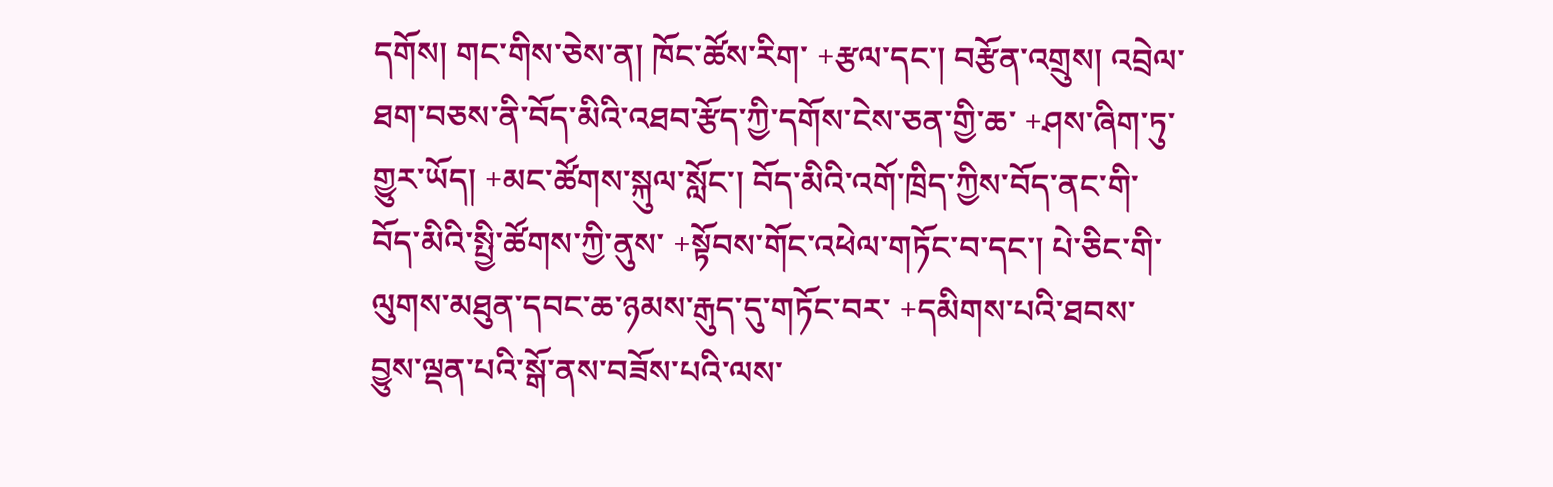དགོས། གང་གིས་ཅེས་ན། ཁོང་ཚོས་རིག་ +རྩལ་དང་། བརྩོན་འགྲུས། འབྲེལ་ཐག་བཅས་ནི་བོད་མིའི་འཐབ་རྩོད་ཀྱི་དགོས་ངེས་ཅན་གྱི་ཆ་ +ཤས་ཞིག་ཏུ་གྱུར་ཡོད། +མང་ཚོགས་སྐུལ་སློང་། བོད་མིའི་འགོ་ཁྲིད་ཀྱིས་བོད་ནང་གི་བོད་མིའི་སྤྱི་ཚོགས་ཀྱི་ནུས་ +སྟོབས་གོང་འཕེལ་གཏོང་བ་དང་། པེ་ཅིང་གི་ལུགས་མཐུན་དབང་ཆ་ཉམས་རྒུད་དུ་གཏོང་བར་ +དམིགས་པའི་ཐབས་བྱུས་ལྡན་པའི་སྒོ་ནས་བཟོས་པའི་ལས་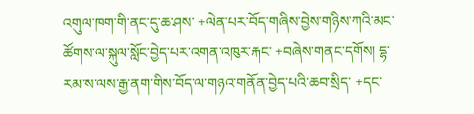འགུལ་ཁག་གི་ནང་དུ་ཆ་ཤས་ +ལེན་པར་བོད་གཞིས་བྱེས་གཉིས་ཀའི་མང་ཚོགས་ལ་སྐུལ་སློང་བྱེད་པར་འགན་འཁུར་རྐང་ +བཞེས་གནང་དགོས། དྷ་རམ་ས་ལས་རྒྱ་ནག་གིས་བོད་ལ་གཉའ་གནོན་བྱེད་པའི་ཆབ་སྲིད་ +དང་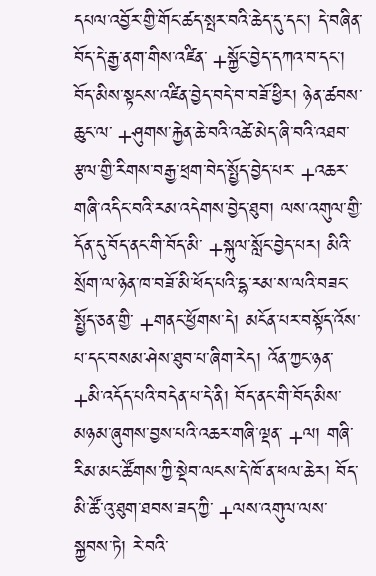དཔལ་འབྱོར་གྱི་གོང་ཚད་སྤར་བའི་ཆེད་དུ་དང་། དེ་བཞིན་བོད་དེ་རྒྱ་ནག་གིས་འཛིན་ +སྐྱོང་བྱེད་དཀའ་བ་དང་། བོད་མིས་སྟངས་འཛིན་བྱེད་བདེ་བ་བཟོ་ཕྱིར། ཉེན་ཚབས་ཆུང་ལ་ +ཤུགས་རྐྱེན་ཆེ་བའི་འཚེ་མེད་ཞི་བའི་འཐབ་རྩལ་གྱི་རིགས་བརྒྱ་ཕྲག་བེད་སྤྱོད་བྱེད་པར་ +འཆར་གཞི་འདིང་བའི་རམ་འདེགས་བྱེད་ཐུབ། ལས་འགུལ་གྱི་དོན་དུ་བོད་ནང་གི་བོད་མི་ +སྐུལ་སློང་བྱེད་པར། མིའི་སྲོག་ལ་ཉེན་ཁ་བཟོ་མི་ཕོད་པའི་དྷ་རམ་ས་ལའི་བཟང་སྤྱོད་ཅན་གྱི་ +གནང་ཕྱོགས་དེ། མངོན་པར་བསྟོད་འོས་པ་དང་བསམ་ཤེས་ཐུབ་པ་ཞིག་རེད། འོན་ཀྱང་ཉན་ +མི་འདོད་པའི་བདེན་པ་དེ་ནི། བོད་ནང་གི་བོད་མིས་མཉམ་ཞུགས་བྱས་པའི་འཆར་གཞི་ལྡན་ +ལ། གཞི་རིམ་མང་ཚོགས་ཀྱི་སྡེབ་ལངས་དེ་ཁོ་ན་ཕལ་ཆེར། བོད་མི་ཚོ་འུ་ཐུག་ཐབས་ཟད་ཀྱི་ +ལས་འགུལ་ལས་སྐྱབས་ཏེ། རེ་བའི་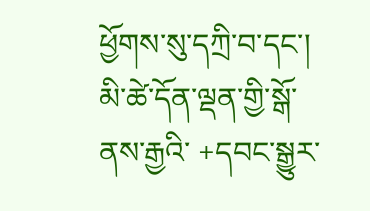ཕྱོགས་སུ་དཀྲི་བ་དང་། མི་ཚེ་དོན་ལྡན་གྱི་སྒོ་ནས་རྒྱའི་ +དབང་སྒྱུར་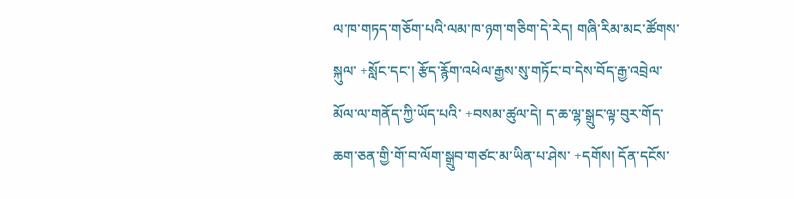ལ་ཁ་གཏད་གཅོག་པའི་ལམ་ཁ་ཉག་གཅིག་དེ་རེད། གཞི་རིམ་མང་ཚོགས་སྐུལ་ +སློང་དང་། རྩོད་རྙོག་འཕེལ་རྒྱས་སུ་གཏོང་བ་དེས་བོད་རྒྱ་འབྲེལ་མོལ་ལ་གནོད་ཀྱི་ཡོད་པའི་ +བསམ་ཚུལ་དེ། ད་ཆ་ལྷ་སྒྲུང་ལྟ་བུར་གོད་ཆག་ཅན་གྱི་གོ་བ་ལོག་སྒྲུབ་གཙང་མ་ཡིན་པ་ཤེས་ +དགོས། དོན་དངོས་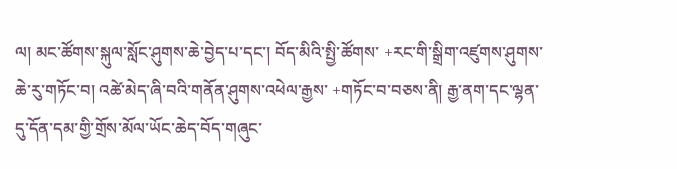ལ། མང་ཚོགས་སྐུལ་སློང་ཤུགས་ཆེ་བྱེད་པ་དང་། བོད་མིའི་སྤྱི་ཚོགས་ +རང་གི་སྒྲིག་འཛུགས་ཤུགས་ཆེ་རུ་གཏོང་བ། འཚེ་མེད་ཞི་བའི་གནོན་ཤུགས་འཕེལ་རྒྱས་ +གཏོང་བ་བཅས་ནི། རྒྱ་ནག་དང་ལྷན་དུ་དོན་དམ་གྱི་གྲོས་མོལ་ཡོང་ཆེད་བོད་གཞུང་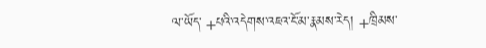ལ་ཡོད་ +པའི་འདེགས་འཇའ་ངོ་མ་རྣམས་རེད། +ཁྲིམས་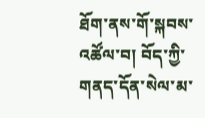ཐོག་ནས་གོ་སྐབས་འཚོལ་བ། བོད་ཀྱི་གནད་དོན་སེལ་མ་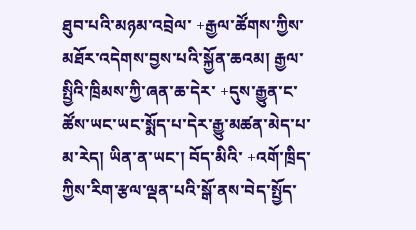ཐུབ་པའི་མཉམ་འབྲེལ་ +རྒྱལ་ཚོགས་ཀྱིས་མཐོར་འདེགས་བྱས་པའི་སྐྱོན་ཆའམ། རྒྱལ་སྤྱིའི་ཁྲིམས་ཀྱི་ཞན་ཆ་དེར་ +དུས་རྒྱུན་ང་ཚོས་ཡང་ཡང་སྨོད་པ་དེར་རྒྱུ་མཚན་མེད་པ་མ་རེད། ཡིན་ན་ཡང་། བོད་མིའི་ +འགོ་ཁྲིད་ཀྱིས་རིག་རྩལ་ལྡན་པའི་སྒོ་ནས་བེད་སྤྱོད་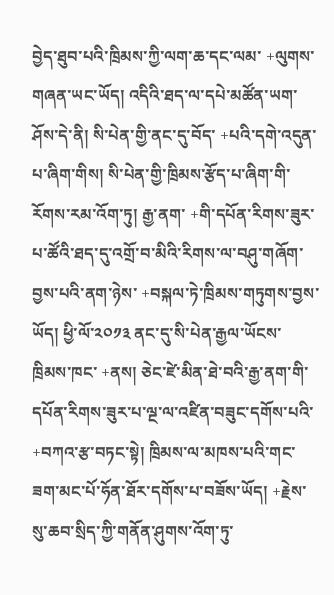བྱེད་ཐུབ་པའི་ཁྲིམས་ཀྱི་ལག་ཆ་དང་ལམ་ +ལུགས་གཞན་ཡང་ཡོད། འདིའི་ཐད་ལ་དཔེ་མཚོན་ཡག་ཤོས་དེ་ནི། སི་པེན་གྱི་ནང་དུ་བོད་ +པའི་དགེ་འདུན་པ་ཞིག་གིས། སི་པེན་གྱི་ཁྲིམས་རྩོད་པ་ཞིག་གི་རོགས་རམ་འོག་ཏུ། རྒྱ་ནག་ +གི་དཔོན་རིགས་ཟུར་པ་ཚོའི་ཐད་དུ་འགྲོ་བ་མིའི་རིགས་ལ་བཤུ་གཞོག་བྱས་པའི་ནག་ཉེས་ +བསྐལ་ཏེ་ཁྲིམས་གཏུགས་བྱས་ཡོད། ཕྱི་ལོ་༢༠༡༣ ནང་དུ་སི་པེན་རྒྱལ་ཡོངས་ཁྲིམས་ཁང་ +ནས། ཅེང་ཛེ་མིན་ཐེ་བའི་རྒྱ་ནག་གི་དཔོན་རིགས་ཟུར་པ་ལྔ་ལ་འཛིན་བཟུང་དགོས་པའི་ +བཀའ་རྩ་བཏང་སྟེ། ཁྲིམས་ལ་མཁས་པའི་གང་ཟག་མང་པོ་ཧོན་ཐོར་དགོས་པ་བཟོས་ཡོད། +རྗེས་སུ་ཆབ་སྲིད་ཀྱི་གནོན་ཤུགས་འོག་ཏུ་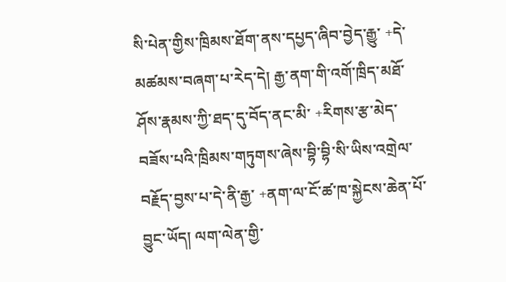སི་པེན་གྱིས་ཁྲིམས་ཐོག་ནས་དཔྱད་ཞིབ་བྱེད་རྒྱུ་ +དེ་མཚམས་བཞག་པ་རེད་དེ། རྒྱ་ནག་གི་འགོ་ཁྲིད་མཐོ་ཤོས་རྣམས་ཀྱི་ཐད་དུ་བོད་ནང་མི་ +རིགས་རྩ་མེད་བཟོས་པའི་ཁྲིམས་གཏུགས་ཞེས་བྷི་བྷི་སི་ཡིས་འགྲེལ་བརྗོད་བྱས་པ་དེ་ནི་རྒྱ་ +ནག་ལ་ངོ་ཚ་ཁ་སྐྱེངས་ཆེན་པོ་བྱུང་ཡོད། ལག་ལེན་གྱི་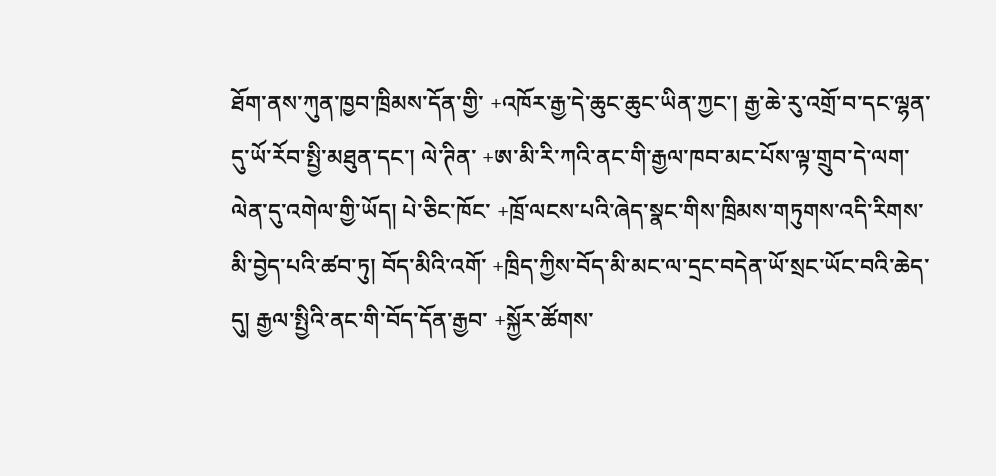ཐོག་ནས་ཀུན་ཁྱབ་ཁྲིམས་དོན་གྱི་ +འཁོར་རྒྱ་དེ་ཆུང་ཆུང་ཡིན་ཀྱང་། རྒྱ་ཆེ་རུ་འགྲོ་བ་དང་ལྷན་དུ་ཡོ་རོབ་སྤྱི་མཐུན་དང་། ལེ་ཊིན་ +ཨ་མི་རི་ཀའི་ནང་གི་རྒྱལ་ཁབ་མང་པོས་ལྟ་གྲུབ་དེ་ལག་ལེན་དུ་འགེལ་གྱི་ཡོད། པེ་ཅིང་ཁོང་ +ཁྲོ་ལངས་པའི་ཞེད་སྣང་གིས་ཁྲིམས་གཏུགས་འདི་རིགས་མི་བྱེད་པའི་ཚབ་ཏུ། བོད་མིའི་འགོ་ +ཁྲིད་ཀྱིས་བོད་མི་མང་ལ་དྲང་བདེན་ཡོ་སྲང་ཡོང་བའི་ཆེད་དུ། རྒྱལ་སྤྱིའི་ནང་གི་བོད་དོན་རྒྱབ་ +སྐྱོར་ཚོགས་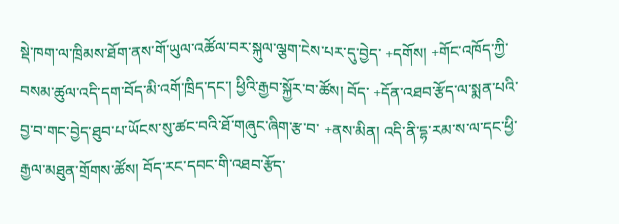སྡེ་ཁག་ལ་ཁྲིམས་ཐོག་ནས་གོ་ཡུལ་འཚོལ་བར་སྐུལ་ལྕག་ངེས་པར་དུ་བྱེད་ +དགོས། +གོང་འཁོད་ཀྱི་བསམ་ཚུལ་འདི་དག་བོད་མི་འགོ་ཁྲིད་དང་། ཕྱིའི་རྒྱབ་སྐྱོར་བ་ཚོས། བོད་ +དོན་འཐབ་རྩོད་ལ་སྨན་པའི་བྱ་བ་གང་བྱེད་ཐུབ་པ་ཡོངས་སུ་ཚང་བའི་ཐོ་གཞུང་ཞིག་རྩ་བ་ +ནས་མིན། འདི་ནི་དྷ་རམ་ས་ལ་དང་ཕྱི་རྒྱལ་མཐུན་གྲོགས་ཚོས། བོད་རང་དབང་གི་འཐབ་རྩོད་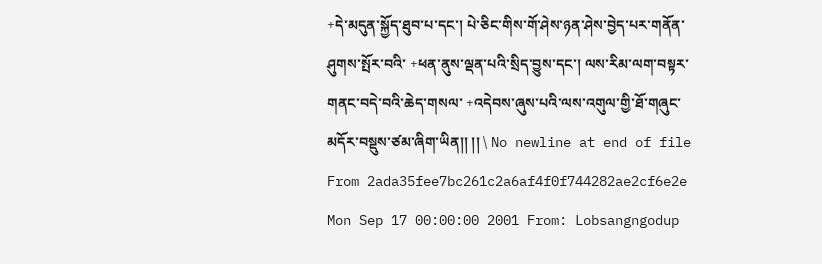+དེ་མདུན་སྐྱོད་ཐུབ་པ་དང་། པེ་ཅིང་གིས་གོ་ཤེས་ཉན་ཤེས་བྱེད་པར་གནོན་ཤུགས་སྤོར་བའི་ +ཕན་ནུས་ལྡན་པའི་སྲིད་བྱུས་དང་། ལས་རིམ་ལག་བསྟར་གནང་བདེ་བའི་ཆེད་གསལ་ +འདེབས་ཞུས་པའི་ལས་འགུལ་གྱི་ཐོ་གཞུང་མདོར་བསྡུས་ཙམ་ཞིག་ཡིན།། །། \ No newline at end of file From 2ada35fee7bc261c2a6af4f0f744282ae2cf6e2e Mon Sep 17 00:00:00 2001 From: Lobsangngodup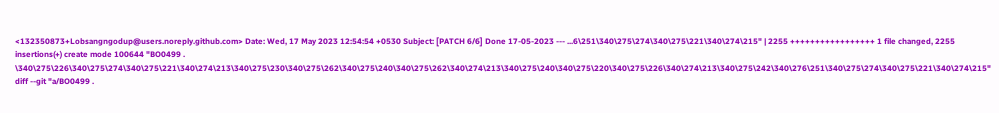<132350873+Lobsangngodup@users.noreply.github.com> Date: Wed, 17 May 2023 12:54:54 +0530 Subject: [PATCH 6/6] Done 17-05-2023 --- ...6\251\340\275\274\340\275\221\340\274\215" | 2255 +++++++++++++++++ 1 file changed, 2255 insertions(+) create mode 100644 "BO0499 . \340\275\226\340\275\274\340\275\221\340\274\213\340\275\230\340\275\262\340\275\240\340\275\262\340\274\213\340\275\240\340\275\220\340\275\226\340\274\213\340\275\242\340\276\251\340\275\274\340\275\221\340\274\215" diff --git "a/BO0499 .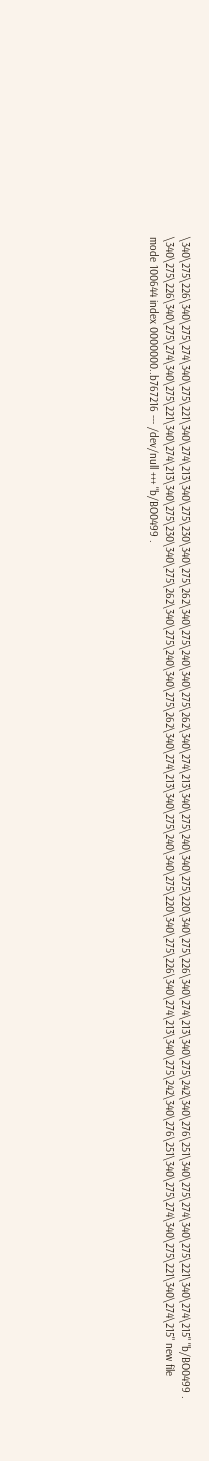\340\275\226\340\275\274\340\275\221\340\274\213\340\275\230\340\275\262\340\275\240\340\275\262\340\274\213\340\275\240\340\275\220\340\275\226\340\274\213\340\275\242\340\276\251\340\275\274\340\275\221\340\274\215" "b/BO0499 . \340\275\226\340\275\274\340\275\221\340\274\213\340\275\230\340\275\262\340\275\240\340\275\262\340\274\213\340\275\240\340\275\220\340\275\226\340\274\213\340\275\242\340\276\251\340\275\274\340\275\221\340\274\215" new file mode 100644 index 0000000..b767216 --- /dev/null +++ "b/BO0499 .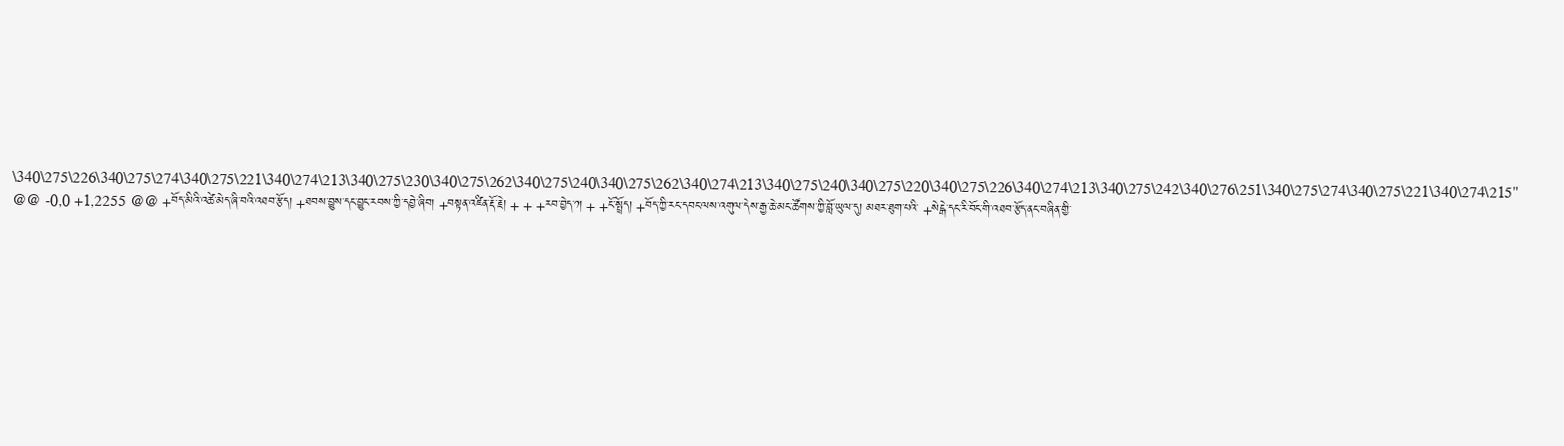\340\275\226\340\275\274\340\275\221\340\274\213\340\275\230\340\275\262\340\275\240\340\275\262\340\274\213\340\275\240\340\275\220\340\275\226\340\274\213\340\275\242\340\276\251\340\275\274\340\275\221\340\274\215" @@ -0,0 +1,2255 @@ +བོད་མིའི་འཚེ་མེད་ཞི་བའི་འཐབ་རྩོད། +ཐབས་བྱུས་དང་བྱུང་རབས་ཀྱི་དབྱེ་ཞིབ། +བསྟན་འཛིན་རྡོ་རྗེ། + + +རབ་བྱེད་༡། + +ངོ་སྤྲོད། +བོད་ཀྱི་རང་དབང་ལས་འགུལ་དེས་རྒྱ་ཆེ་མང་ཚོགས་ཀྱི་བློ་ཡུལ་དུ། མཐར་ཐུག་པའི་ +སེངྒེ་དང་རི་བོང་གི་འཐབ་རྩོད་ནང་བཞིན་གྱི་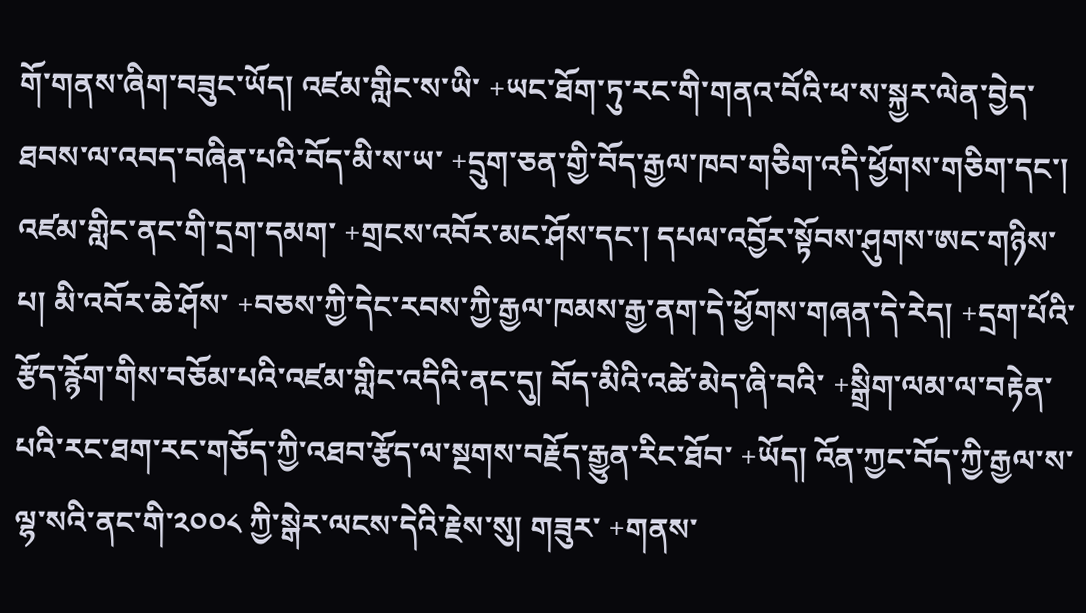གོ་གནས་ཞིག་བཟུང་ཡོད། འཛམ་གླིང་ས་ཡི་ +ཡང་ཐོག་ཏུ་རང་གི་གནའ་བོའི་ཕ་ས་སྐྱར་ལེན་བྱེད་ཐབས་ལ་འབད་བཞིན་པའི་བོད་མི་ས་ཡ་ +དྲུག་ཅན་གྱི་བོད་རྒྱལ་ཁབ་གཅིག་འདི་ཕྱོགས་གཅིག་དང་། འཛམ་གླིང་ནང་གི་དྲག་དམག་ +གྲངས་འབོར་མང་ཤོས་དང་། དཔལ་འབྱོར་སྟོབས་ཤུགས་ཨང་གཉིས་པ། མི་འབོར་ཆེ་ཤོས་ +བཅས་ཀྱི་དེང་རབས་ཀྱི་རྒྱལ་ཁམས་རྒྱ་ནག་དེ་ཕྱོགས་གཞན་དེ་རེད། +དྲག་པོའི་རྩོད་རྙོག་གིས་བཅོམ་པའི་འཛམ་གླིང་འདིའི་ནང་དུ། བོད་མིའི་འཚེ་མེད་ཞི་བའི་ +སྒྲིག་ལམ་ལ་བརྟེན་པའི་རང་ཐག་རང་གཅོད་ཀྱི་འཐབ་རྩོད་ལ་སྔགས་བརྗོད་རྒྱུན་རིང་ཐོབ་ +ཡོད། འོན་ཀྱང་བོད་ཀྱི་རྒྱལ་ས་ལྷ་སའི་ནང་གི་༢༠༠༨ ཀྱི་སྒེར་ལངས་དེའི་རྗེས་སུ། གཟུར་ +གནས་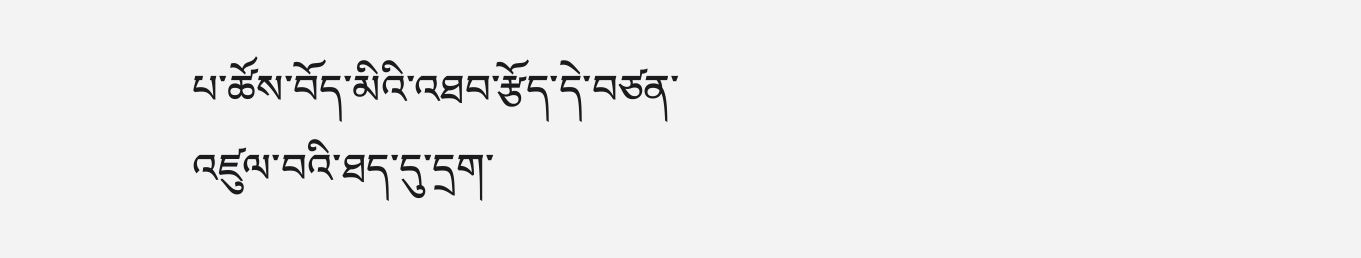པ་ཚོས་བོད་མིའི་འཐབ་རྩོད་དེ་བཙན་འཛུལ་བའི་ཐད་དུ་དྲག་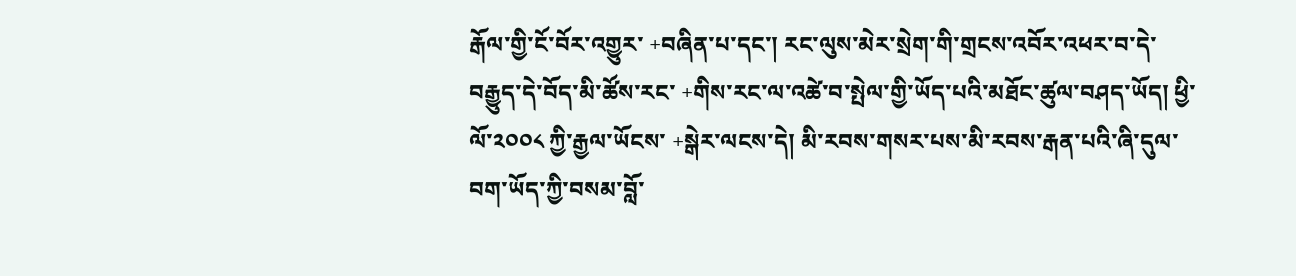རྒོལ་གྱི་ངོ་བོར་འགྱུར་ +བཞིན་པ་དང་། རང་ལུས་མེར་སྲེག་གི་གྲངས་འབོར་འཕར་བ་དེ་བརྒྱུད་དེ་བོད་མི་ཚོས་རང་ +གིས་རང་ལ་འཚེ་བ་སྤེལ་གྱི་ཡོད་པའི་མཐོང་ཚུལ་བཤད་ཡོད། ཕྱི་ལོ་༢༠༠༨ ཀྱི་རྒྱལ་ཡོངས་ +སྒེར་ལངས་དེ། མི་རབས་གསར་པས་མི་རབས་རྒན་པའི་ཞི་དུལ་བག་ཡོད་ཀྱི་བསམ་བློ་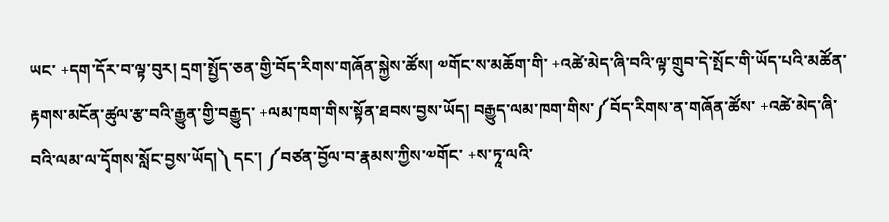ཡང་ +དག་དོར་བ་ལྟ་བུར། དྲག་སྤྱོད་ཅན་གྱི་བོད་རིགས་གཞོན་སྐྱེས་ཚོས། ༧གོང་ས་མཆོག་གི་ +འཚེ་མེད་ཞི་བའི་ལྟ་གྲུབ་དེ་སྤོང་གི་ཡོད་པའི་མཚོན་རྟགས་མངོན་ཚུལ་རྩ་བའི་རྒྱུན་གྱི་བརྒྱུད་ +ལམ་ཁག་གིས་སྟོན་ཐབས་བྱས་ཡོད། བརྒྱུད་ལམ་ཁག་གིས་༼བོད་རིགས་ན་གཞོན་ཚོས་ +འཚེ་མེད་ཞི་བའི་ལམ་ལ་དྭོགས་སློང་བྱས་ཡོད།༽ དང་། ༼བཙན་བྱོལ་བ་རྣམས་ཀྱིས་༧གོང་ +ས་ཏཱ་ལའི་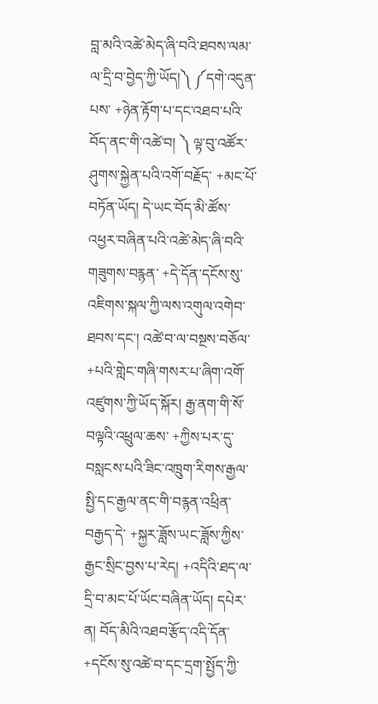བླ་མའི་འཚེ་མེད་ཞི་བའི་ཐབས་ལམ་ལ་དྲི་བ་བྱེད་ཀྱི་ཡོད།༽ ༼དགེ་འདུན་པས་ +ཉེན་རྟོག་པ་དང་འཐབ་པའི་བོད་ནང་གི་འཚེ་བ། ༽ ལྟ་བུ་འཚོར་ཤུགས་སྐྱེན་པའི་འགོ་བརྗོད་ +མང་པོ་བཏོན་ཡོད། དེ་ཡང་བོད་མི་ཚོས་འཕྱར་བཞིན་པའི་འཚེ་མེད་ཞི་བའི་གཟུགས་བརྙན་ +དེ་དོན་དངོས་སུ་འཇིགས་སྐལ་ཀྱི་ལས་འགུལ་འགེབ་ཐབས་དང་། འཚེ་བ་ལ་བསྔས་བཅོལ་ +པའི་གླེང་གཞི་གསར་པ་ཞིག་འགོ་འཛུགས་ཀྱི་ཡོད་སྐོར། རྒྱ་ནག་གི་སོ་བལྟའི་འཕྲུལ་ཆས་ +ཀྱིས་པར་དུ་བསླངས་པའི་ཟིང་འཁྲུག་རིགས་རྒྱལ་སྤྱི་དང་རྒྱལ་ནང་གི་བརྙན་འཕྲིན་བརྒྱད་དེ་ +སྐྱར་ཟློས་ཡང་ཟློས་ཀྱིས་རྒྱང་སྲིང་བྱས་པ་རེད། +འདིའི་ཐད་ལ་དྲི་བ་མང་པོ་ཡོང་བཞིན་ཡོད། དཔེར་ན། བོད་མིའི་འཐབ་རྩོད་འདི་དོན་ +དངོས་སུ་འཚེ་བ་དང་དྲག་སྤྱོད་ཀྱི་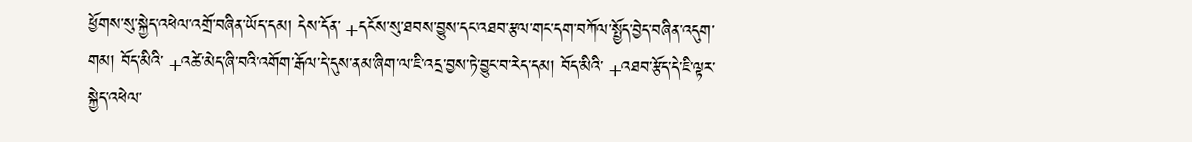ཕྱོགས་སུ་སྐྱེད་འཕེལ་འགྲོ་བཞིན་ཡོད་དམ། དེས་དོན་ +དངོས་སུ་ཐབས་བྱུས་དང་འཐབ་རྩལ་གང་དག་བཀོལ་སྤྱོད་བྱེད་བཞིན་འདུག་གམ། བོད་མིའི་ +འཚེ་མེད་ཞི་བའི་འགོག་རྒོལ་དེ་དུས་ནམ་ཞིག་ལ་ཇི་འདྲ་བྱས་ཏེ་བྱུང་བ་རེད་དམ། བོད་མིའི་ +འཐབ་རྩོད་དེ་ཇི་ལྟར་སྐྱེད་འཕེལ་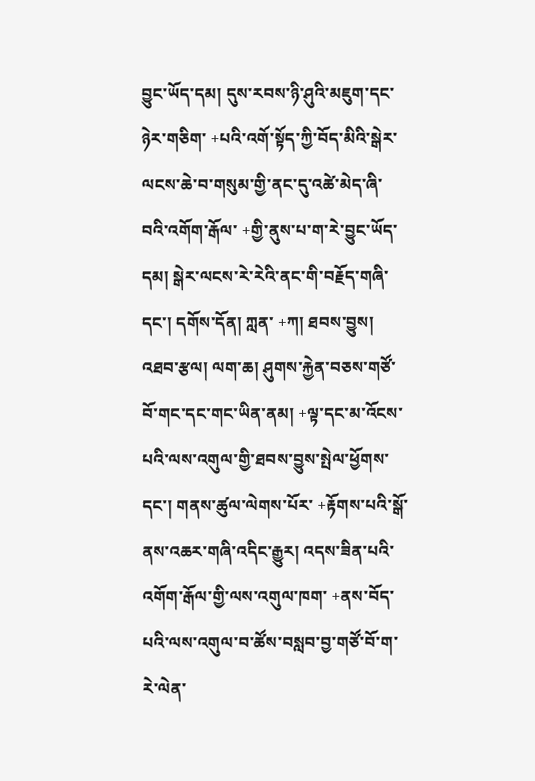བྱུང་ཡོད་དམ། དུས་རབས་ཉི་ཤུའི་མཇུག་དང་ཉེར་གཅིག་ +པའི་འགོ་སྟོད་ཀྱི་བོད་མིའི་སྒེར་ལངས་ཆེ་བ་གསུམ་གྱི་ནང་དུ་འཚེ་མེད་ཞི་བའི་འགོག་རྒོལ་ +གྱི་ནུས་པ་ག་རེ་བྱུང་ཡོད་དམ། སྒེར་ལངས་རེ་རེའི་ནང་གི་བརྗོད་གཞི་དང་། དགོས་དོན། ཀླན་ +ཀ། ཐབས་བྱུས། འཐབ་རྩལ། ལག་ཆ། ཤུགས་རྐྱེན་བཅས་གཙོ་བོ་གང་དང་གང་ཡིན་ནམ། +ལྟ་དང་མ་འོངས་པའི་ལས་འགུལ་གྱི་ཐབས་བྱུས་སྤེལ་ཕྱོགས་དང་། གནས་ཚུལ་ལེགས་པོར་ +རྟོགས་པའི་སྒོ་ནས་འཆར་གཞི་འདིང་རྒྱུར། འདས་ཟིན་པའི་འགོག་རྒོལ་གྱི་ལས་འགུལ་ཁག་ +ནས་བོད་པའི་ལས་འགུལ་བ་ཚོས་བསླབ་བྱ་གཙོ་བོ་ག་རེ་ལེན་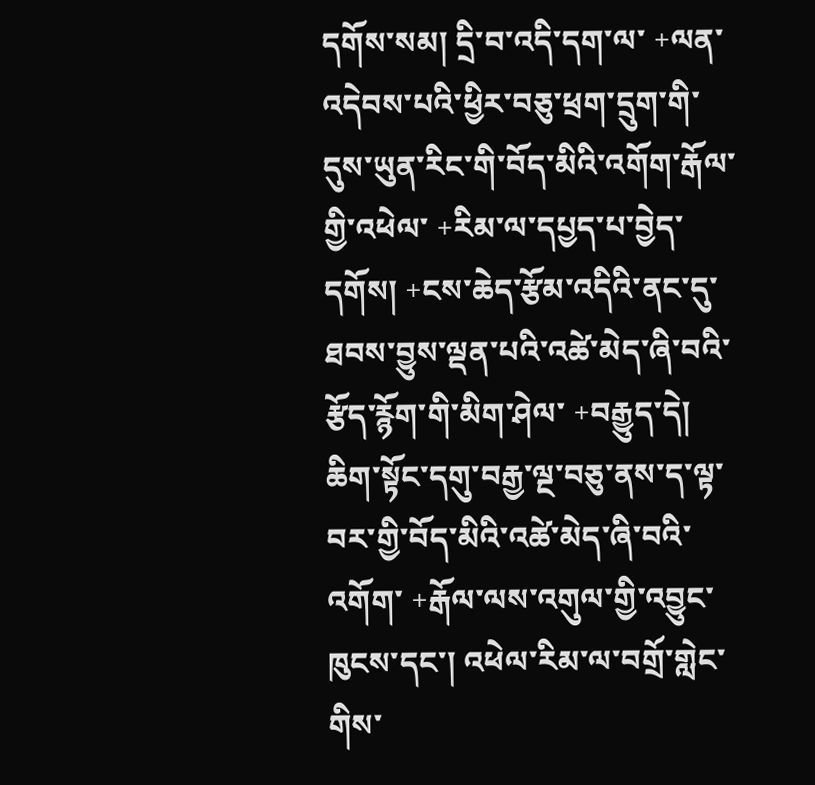དགོས་སམ། དྲི་བ་འདི་དག་ལ་ +ལན་འདེབས་པའི་ཕྱིར་བཅུ་ཕྲག་དྲུག་གི་དུས་ཡུན་རིང་གི་བོད་མིའི་འགོག་རྒོལ་གྱི་འཕེལ་ +རིམ་ལ་དཔྱད་པ་བྱེད་དགོས། +ངས་ཆེད་རྩོམ་འདིའི་ནང་དུ་ཐབས་བྱུས་ལྡན་པའི་འཚེ་མེད་ཞི་བའི་རྩོད་རྙོག་གི་མིག་ཤེལ་ +བརྒྱུད་དེ། ཆིག་སྟོང་དགུ་བརྒྱ་ལྔ་བཅུ་ནས་ད་ལྟ་བར་གྱི་བོད་མིའི་འཚེ་མེད་ཞི་བའི་འགོག་ +རྒོལ་ལས་འགུལ་གྱི་འབྱུང་ཁུངས་དང་། འཕེལ་རིམ་ལ་བགྲོ་གླེང་གིས་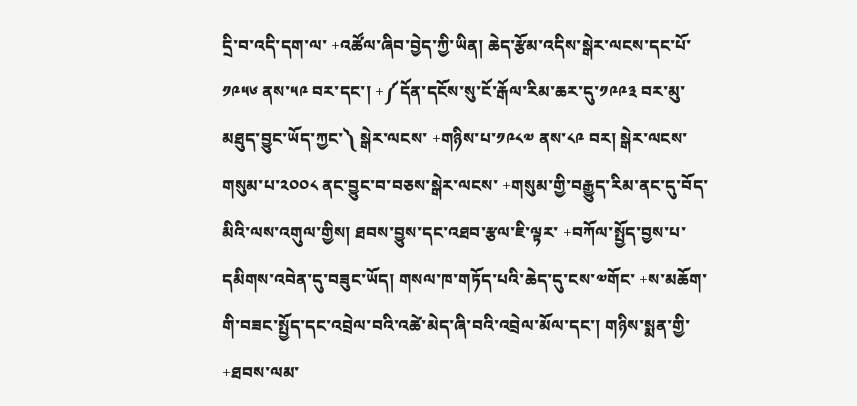དྲི་བ་འདི་དག་ལ་ +འཚོལ་ཞིབ་བྱེད་ཀྱི་ཡིན། ཆེད་རྩོམ་འདིས་སྒེར་ལངས་དང་པོ་༡༩༥༦ ནས་༥༩ བར་དང་། +༼དོན་དངོས་སུ་ངོ་རྒོལ་རིམ་ཆར་དུ་༡༩༩༣ བར་མུ་མཐུད་བྱུང་ཡོད་ཀྱང་༽ སྒེར་ལངས་ +གཉིས་པ་༡༩༨༧ ནས་༨༩ བར། སྒེར་ལངས་གསུམ་པ་༢༠༠༨ ནང་བྱུང་བ་བཅས་སྒེར་ལངས་ +གསུམ་གྱི་བརྒྱུད་རིམ་ནང་དུ་བོད་མིའི་ལས་འགུལ་གྱིས། ཐབས་བྱུས་དང་འཐབ་རྩལ་ཇི་ལྟར་ +བཀོལ་སྤྱོད་བྱས་པ་དམིགས་འབེན་དུ་བཟུང་ཡོད། གསལ་ཁ་གཏོད་པའི་ཆེད་དུ་ངས་༧གོང་ +ས་མཆོག་གི་བཟང་སྤྱོད་དང་འབྲེལ་བའི་འཚེ་མེད་ཞི་བའི་འབྲེལ་མོལ་དང་། གཉིས་སྨན་གྱི་ +ཐབས་ལམ་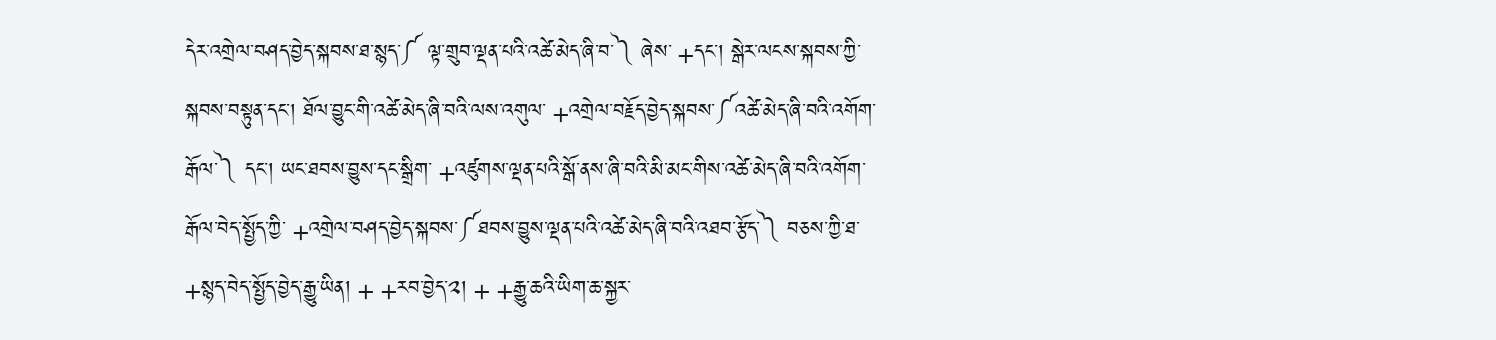དེར་འགྲེལ་བཤད་བྱེད་སྐབས་ཐ་སྙད་༼ ལྟ་གྲུབ་ལྡན་པའི་འཚེ་མེད་ཞི་བ་༽ ཞེས་ +དང་། སྒེར་ལངས་སྐབས་ཀྱི་སྐབས་བསྟུན་དང་། ཐོལ་བྱུང་གི་འཚེ་མེད་ཞི་བའི་ལས་འགུལ་ +འགྲེལ་བརྗོད་བྱེད་སྐབས་༼འཚེ་མེད་ཞི་བའི་འགོག་རྒོལ་༽ དང་། ཡང་ཐབས་བྱུས་དང་སྒྲིག་ +འཛུགས་ལྡན་པའི་སྒོ་ནས་ཞི་བའི་མི་མང་གིས་འཚེ་མེད་ཞི་བའི་འགོག་རྒོལ་བེད་སྤྱོད་ཀྱི་ +འགྲེལ་བཤད་བྱེད་སྐབས་༼ཐབས་བྱུས་ལྡན་པའི་འཚེ་མེད་ཞི་བའི་འཐབ་རྩོད་༽ བཅས་ཀྱི་ཐ་ +སྙད་བེད་སྤྱོད་བྱེད་རྒྱུ་ཡིན། + +རབ་བྱེད་༢། + +རྒྱུ་ཆའི་ཡིག་ཆ་སྐྱར་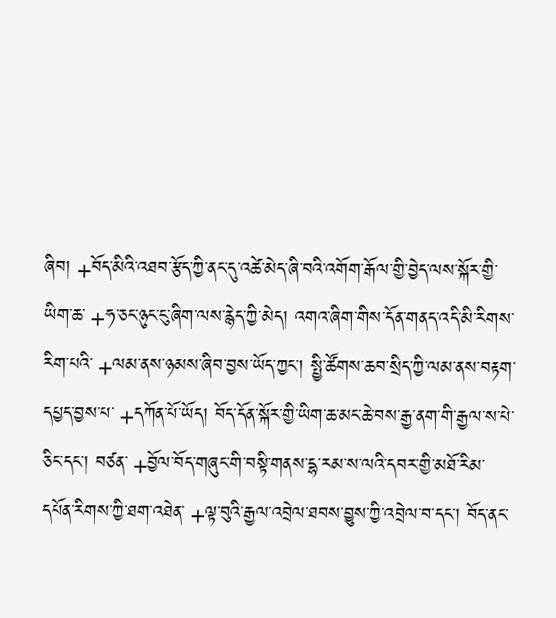ཞིབ། +བོད་མིའི་འཐབ་རྩོད་ཀྱི་ནང་དུ་འཚེ་མེད་ཞི་བའི་འགོག་རྒོལ་གྱི་བྱེད་ལས་སྐོར་གྱི་ཡིག་ཆ་ +ཧ་ཅང་ཉུང་ངུ་ཞིག་ལས་རྙེད་ཀྱི་མེད། འགའ་ཞིག་གིས་དོན་གནད་འདི་མི་རིགས་རིག་པའི་ +ལམ་ནས་ཉམས་ཞིབ་བྱས་ཡོད་ཀྱང་། སྤྱི་ཚོགས་ཆབ་སྲིད་ཀྱི་ལམ་ནས་བརྟག་དཔྱད་བྱས་པ་ +དཀོན་པོ་ཡོད། བོད་དོན་སྐོར་གྱི་ཡིག་ཆ་མང་ཆེ་བས་རྒྱ་ནག་གི་རྒྱལ་ས་པེ་ཅིང་དང་། བཙན་ +བྱོལ་བོད་གཞུང་གི་བསྟི་གནས་དྷ་རམ་ས་ལའི་དབར་གྱི་མཐོ་རིམ་དཔོན་རིགས་ཀྱི་ཐག་འཐེན་ +ལྟ་བུའི་རྒྱལ་འབྲེལ་ཐབས་བྱུས་ཀྱི་འབྲེལ་བ་དང་། བོད་ནང་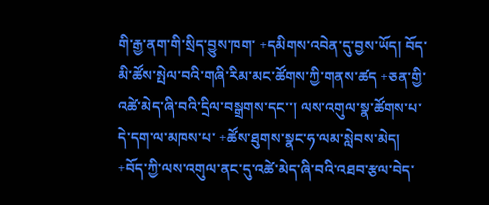གི་རྒྱ་ནག་གི་སྲིད་བྱུས་ཁག་ +དམིགས་འབེན་དུ་བྱས་ཡོད། བོད་མི་ཚོས་སྤེལ་བའི་གཞི་རིམ་མང་ཚོགས་ཀྱི་གནས་ཚད +ཅན་གྱི་འཚེ་མེད་ཞི་བའི་དྲིལ་བསྒྲགས་དང་་། ལས་འགུལ་སྣ་ཚོགས་པ་དེ་དག་ལ་མཁས་པ་ +ཚོས་ཐུགས་སྣང་ཧ་ལམ་སླེབས་མེད། +བོད་ཀྱི་ལས་འགུལ་ནང་དུ་འཚེ་མེད་ཞི་བའི་འཐབ་རྩལ་བེད་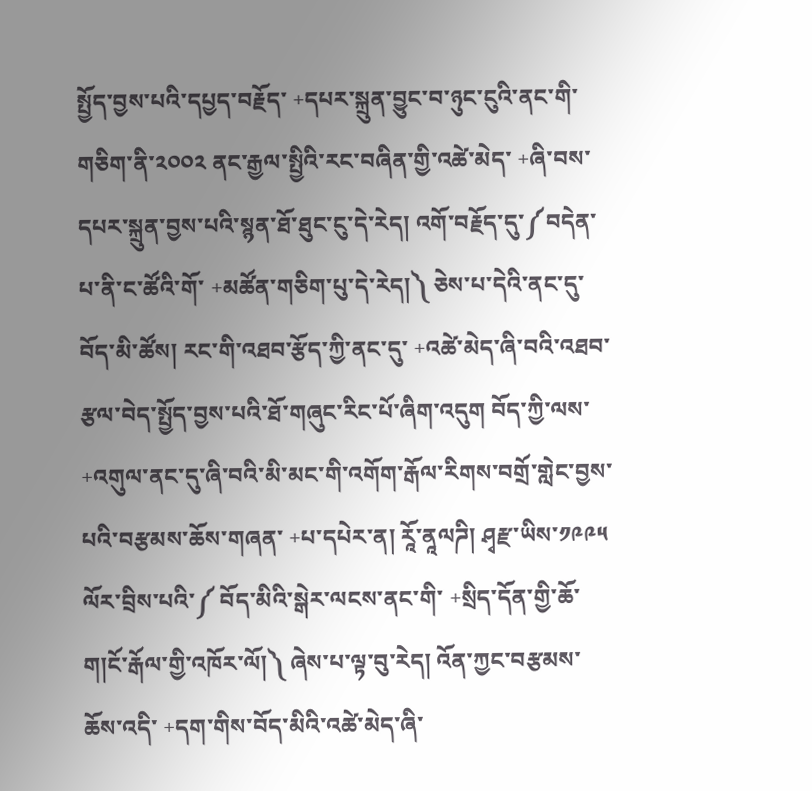སྤྱོད་བྱས་པའི་དཔྱད་བརྗོད་ +དཔར་སྐྲུན་བྱུང་བ་ཉུང་ངུའི་ནང་གི་གཅིག་ནི་༢༠༠༢ ནང་རྒྱལ་སྤྱིའི་རང་བཞིན་གྱི་འཚེ་མེད་ +ཞི་བས་དཔར་སྐྲུན་བྱས་པའི་སྙན་ཐོ་ཐུང་ངུ་དེ་རེད། འགོ་བརྗོད་དུ་༼བདེན་པ་ནི་ང་ཚོའི་གོ་ +མཚོན་གཅིག་པུ་དེ་རེད།༽ ཅེས་པ་དེའི་ནང་དུ་བོད་མི་ཚོས། རང་གི་འཐབ་རྩོད་ཀྱི་ནང་དུ་ +འཚེ་མེད་ཞི་བའི་འཐབ་རྩལ་བེད་སྤྱོད་བྱས་པའི་ཐོ་གཞུང་རིང་པོ་ཞིག་འདུག བོད་ཀྱི་ལས་ +འགུལ་ནང་དུ་ཞི་བའི་མི་མང་གི་འགོག་རྒོལ་རིགས་བགྲོ་གླེང་བྱས་པའི་བརྩམས་ཆོས་གཞན་ +པ་དཔེར་ན། རཱོ་ནཱལཌི། ཤྭརྫ་ཡིས་༡༩༩༥ ལོར་བྲིས་པའི་༼ བོད་མིའི་སྒེར་ལངས་ནང་གི་ +སྲིད་དོན་གྱི་ཆོ་ག།ངོ་རྒོལ་གྱི་འཁོར་ལོ།༽ ཞེས་པ་ལྟ་བུ་རེད། འོན་ཀྱང་བརྩམས་ཆོས་འདི་ +དག་གིས་བོད་མིའི་འཚེ་མེད་ཞི་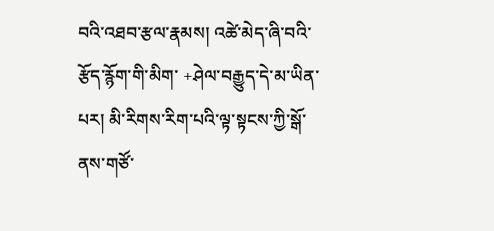བའི་འཐབ་རྩལ་རྣམས། འཚེ་མེད་ཞི་བའི་རྩོད་རྙོག་གི་མིག་ +ཤེལ་བརྒྱུད་དེ་མ་ཡིན་པར། མི་རིགས་རིག་པའི་ལྟ་སྟངས་ཀྱི་སྒོ་ནས་གཙོ་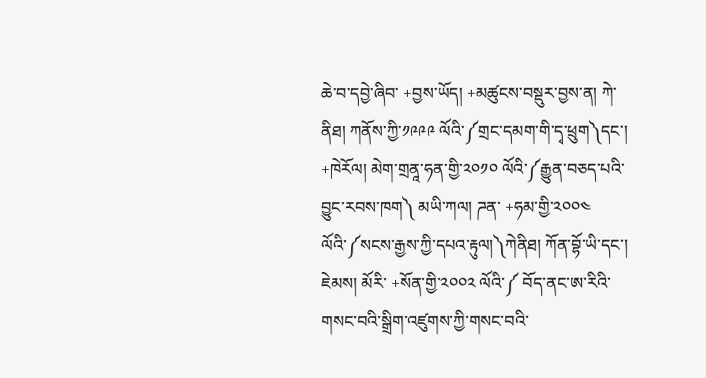ཆེ་བ་དབྱེ་ཞིབ་ +བྱས་ཡོད། +མཚུངས་བསྡུར་བྱས་ན། ཀེ་ནིཐ། ཀནོས་ཀྱི་༡༩༩༩ ལོའི་༼གྲང་དམག་གི་དྭ་ཕྲུག༽དང་། +ཁེརོལ། མེག་གྲནཱ་ཧན་གྱི་༢༠༡༠ ལོའི་༼རྒྱུན་བཅད་པའི་བྱུང་རབས་ཁག༽ མཡི་ཀལ། ཌན་ +ཧམ་གྱི་༢༠༠༤ ལོའི་༼སངས་རྒྱས་ཀྱི་དཔའ་རྟུལ།༽ཀེནིཐ། ཀོན་བྷོ་ཡི་དང་། ཇེམས། མོརི་ +སོན་གྱི་༢༠༠༢ ལོའི་༼ བོད་ནང་ཨ་རིའི་གསང་བའི་སྒྲིག་འཛུགས་ཀྱི་གསང་བའི་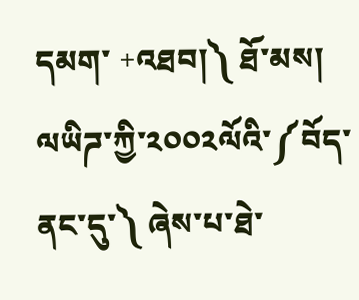དམག་ +འཐབ།༽ ཐོ་མས། ལཡིཌ་ཀྱི་༢༠༠༢ལོའི་༼བོད་ནང་དུ་༽ ཞེས་པ་ཐེ་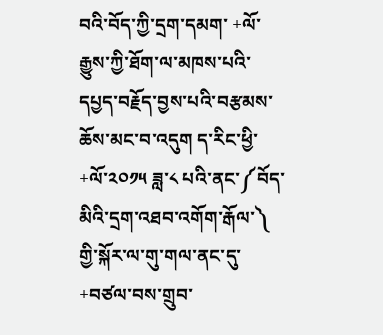བའི་བོད་ཀྱི་དྲག་དམག་ +ལོ་རྒྱུས་ཀྱི་ཐོག་ལ་མཁས་པའི་དཔྱད་བརྗོད་བྱས་པའི་བརྩམས་ཆོས་མང་བ་འདུག ད་རིང་ཕྱི་ +ལོ་༢༠༡༥ ཟླ་༨ པའི་ནང་༼བོད་མིའི་དྲག་འཐབ་འགོག་རྒོལ་༽ གྱི་སྐོར་ལ་གུ་གལ་ནང་དུ་ +བཙལ་བས་གྲུབ་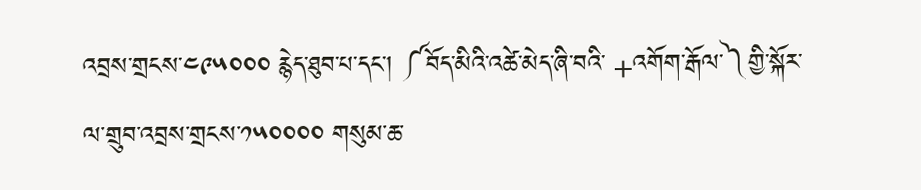འབྲས་གྲངས་༤༩༥༠༠༠ རྙེད་ཐུབ་པ་དང་། ༼བོད་མིའི་འཚེ་མེད་ཞི་བའི་ +འགོག་རྒོལ་༽གྱི་སྐོར་ལ་གྲུབ་འབྲས་གྲངས་༡༥༠༠༠༠ གསུམ་ཆ་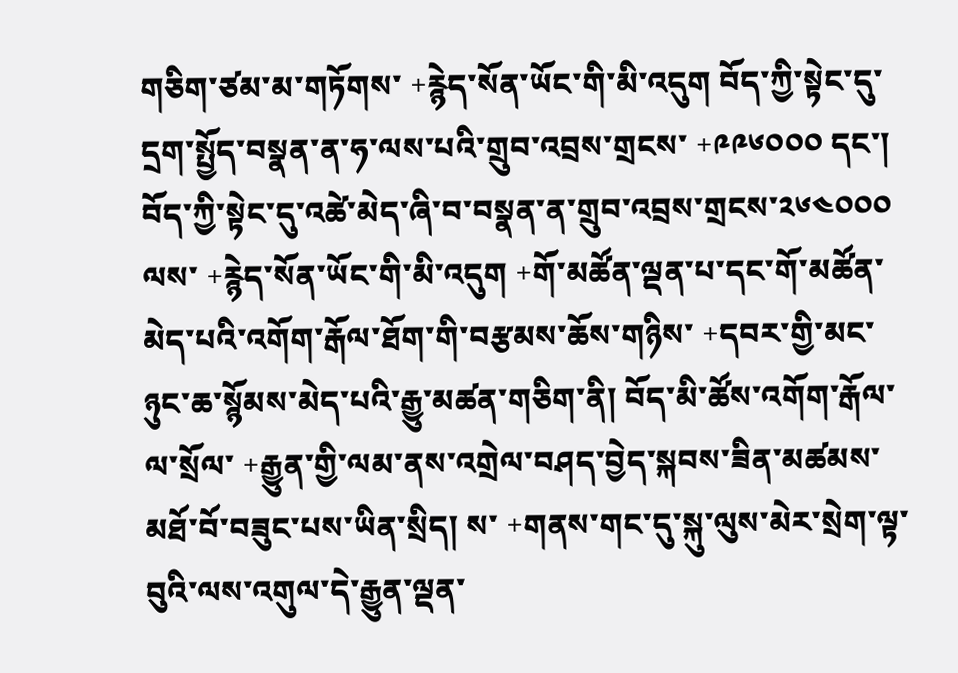གཅིག་ཙམ་མ་གཏོགས་ +རྙེད་སོན་ཡོང་གི་མི་འདུག བོད་ཀྱི་སྟེང་དུ་དྲག་སྤྱོད་བསྣན་ན་ཧ་ལས་པའི་གྲུབ་འབྲས་གྲངས་ +༩༩༦༠༠༠ དང་། བོད་ཀྱི་སྟེང་དུ་འཚེ་མེད་ཞི་བ་བསྣན་ན་གྲུབ་འབྲས་གྲངས་༢༦༤༠༠༠ ལས་ +རྙེད་སོན་ཡོང་གི་མི་འདུག +གོ་མཚོན་ལྡན་པ་དང་གོ་མཚོན་མེད་པའི་འགོག་རྒོལ་ཐོག་གི་བརྩམས་ཆོས་གཉིས་ +དབར་གྱི་མང་ཉུང་ཆ་སྙོམས་མེད་པའི་རྒྱུ་མཚན་གཅིག་ནི། བོད་མི་ཚོས་འགོག་རྒོལ་ལ་སྲོལ་ +རྒྱུན་གྱི་ལམ་ནས་འགྲེལ་བཤད་བྱེད་སྐབས་ཟིན་མཚམས་མཐོ་བོ་བཟུང་པས་ཡིན་སྲིད། ས་ +གནས་གང་དུ་སྐུ་ལུས་མེར་སྲེག་ལྟ་བུའི་ལས་འགུལ་དེ་རྒྱུན་ལྡན་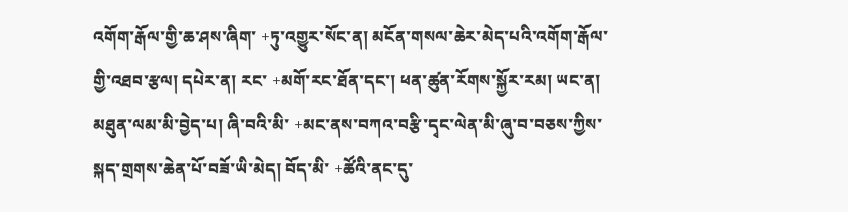འགོག་རྒོལ་གྱི་ཆ་ཤས་ཞིག་ +ཏུ་འགྱུར་སོང་ན། མངོན་གསལ་ཆེར་མེད་པའི་འགོག་རྒོལ་གྱི་འཐབ་རྩལ། དཔེར་ན། རང་ +མགོ་རང་ཐོན་དང་། ཕན་ཚུན་རོགས་སྐྱོར་རམ། ཡང་ན། མཐུན་ལམ་མི་བྱེད་པ། ཞི་བའི་མི་ +མང་ནས་བཀའ་བརྩི་དྭང་ལེན་མི་ཞུ་བ་བཅས་ཀྱིས་སྐད་གྲགས་ཆེན་པོ་བཟོ་ཡི་མེད། བོད་མི་ +ཚོའི་ནང་དུ་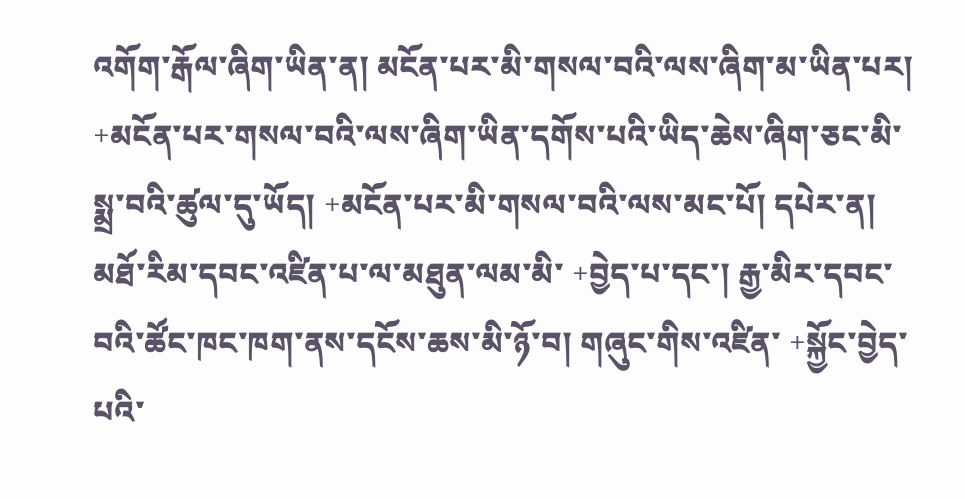འགོག་རྒོལ་ཞིག་ཡིན་ན། མངོན་པར་མི་གསལ་བའི་ལས་ཞིག་མ་ཡིན་པར། +མངོན་པར་གསལ་བའི་ལས་ཞིག་ཡིན་དགོས་པའི་ཡིད་ཆེས་ཞིག་ཅང་མི་སྨྲ་བའི་ཚུལ་དུ་ཡོད། +མངོན་པར་མི་གསལ་བའི་ལས་མང་པོ། དཔེར་ན། མཐོ་རིམ་དབང་འཛིན་པ་ལ་མཐུན་ལམ་མི་ +བྱེད་པ་དང་། རྒྱ་མིར་དབང་བའི་ཚོང་ཁང་ཁག་ནས་དངོས་ཆས་མི་ཉོ་བ། གཞུང་གིས་འཛིན་ +སྐྱོང་བྱེད་པའི་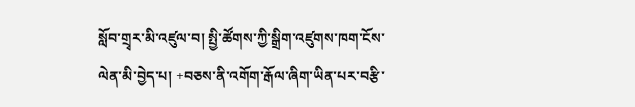སློབ་གྲྭར་མི་འཛུལ་བ། སྤྱི་ཚོགས་ཀྱི་སྒྲིག་འཛུགས་ཁག་ངོས་ལེན་མི་བྱེད་པ། +བཅས་ནི་འགོག་རྒོལ་ཞིག་ཡིན་པར་བརྩི་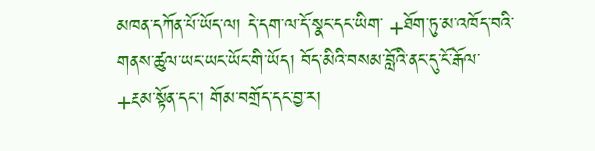མཁན་དཀོན་པོ་ཡོད་ལ། དེ་དག་ལ་དོ་སྣང་དང་ཡིག་ +ཐོག་ཏུ་མ་འཁོད་བའི་གནས་ཚུལ་ཡང་ཡང་ཡོང་གི་ཡོད། བོད་མིའི་བསམ་བློའི་ནང་དུ་ངོ་རྒོལ་ +རྔམ་སྟོན་དང་། གོམ་བགྲོད་དང་བྱ་ར།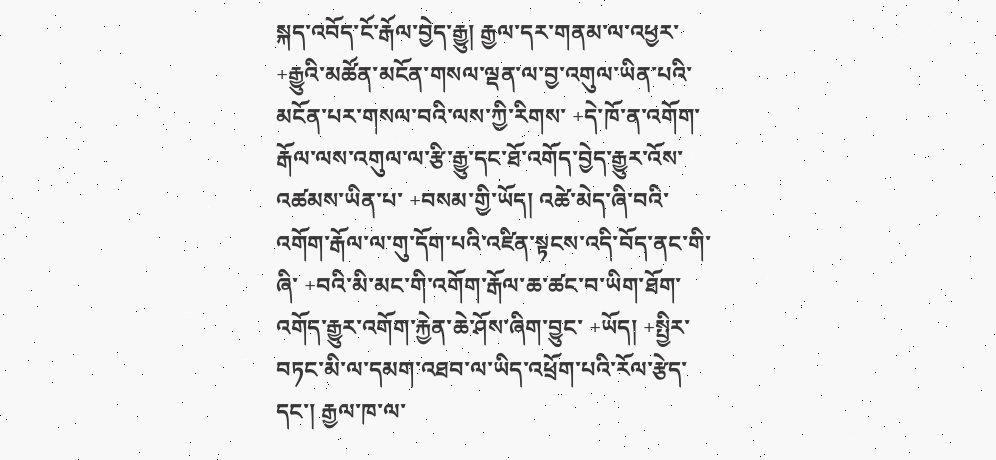སྐད་འབོད་ངོ་རྒོལ་བྱེད་རྒྱུ། རྒྱལ་དར་གནམ་ལ་འཕྱར་ +རྒྱུའི་མཚོན་མངོན་གསལ་ལྡན་ལ་བྱ་འགུལ་ཡིན་པའི་མངོན་པར་གསལ་བའི་ལས་ཀྱི་རིགས་ +དེ་ཁོ་ན་འགོག་རྒོལ་ལས་འགུལ་ལ་རྩི་རྒྱུ་དང་ཐོ་འགོད་བྱེད་རྒྱུར་འོས་འཚམས་ཡིན་པ་ +བསམ་གྱི་ཡོད། འཚེ་མེད་ཞི་བའི་འགོག་རྒོལ་ལ་གུ་དོག་པའི་འཛིན་སྟངས་འདི་བོད་ནང་གི་ཞི་ +བའི་མི་མང་གི་འགོག་རྒོལ་ཆ་ཚང་བ་ཡིག་ཐོག་འགོད་རྒྱུར་འགོག་རྐྱེན་ཆེ་ཤོས་ཞིག་བྱུང་ +ཡོད། +སྤྱིར་བཏང་མི་ལ་དམག་འཐབ་ལ་ཡིད་འཕྲོག་པའི་རོལ་རྩེད་དང་། རྒྱལ་ཁ་ལ་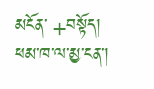མངོན་ +བསྟོད། ཕམ་ཁ་ལ་མྱ་ངན་།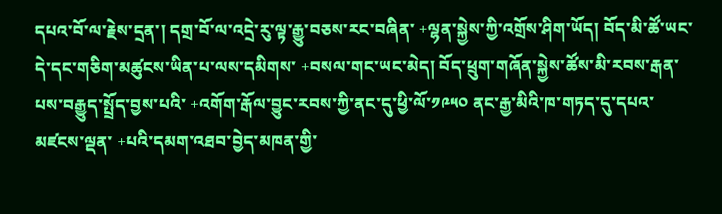དཔའ་བོ་ལ་རྗེས་དྲན་། དགྲ་བོ་ལ་འདྲེ་རུ་ལྟ་རྒྱུ་བཅས་རང་བཞིན་ +ལྷན་སྐྱེས་ཀྱི་འགྲོས་ཤིག་ཡོད། བོད་མི་ཚོ་ཡང་དེ་དང་གཅིག་མཚུངས་ཡིན་པ་ལས་དམིགས་ +བསལ་གང་ཡང་མེད། བོད་ཕྲུག་གཞོན་སྐྱེས་ཚོས་མི་རབས་རྒན་པས་བརྒྱུད་སྤྲོད་བྱས་པའི་ +འགོག་རྒོལ་བྱུང་རབས་ཀྱི་ནང་དུ་ཕྱི་ལོ་༡༩༥༠ ནང་རྒྱ་མིའི་ཁ་གཏད་དུ་དཔའ་མཛངས་ལྡན་ +པའི་དམག་འཐབ་བྱེད་མཁན་གྱི་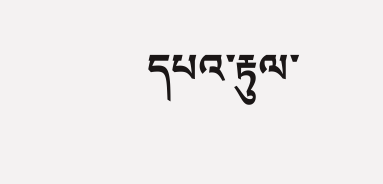དཔའ་རྟུལ་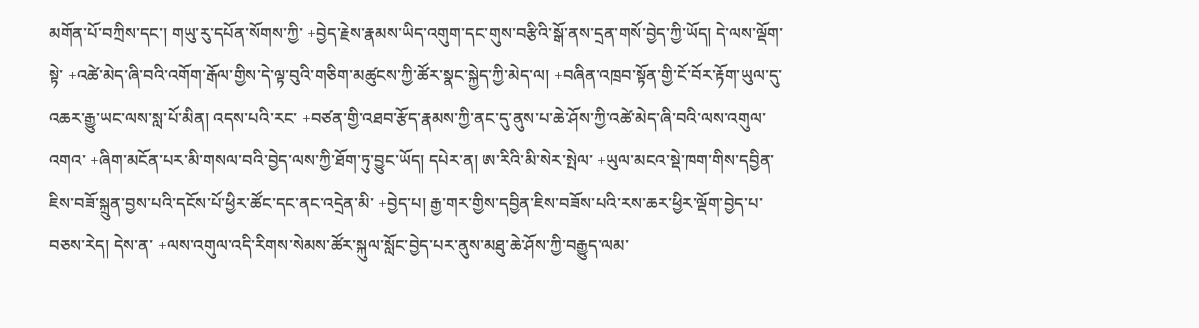མགོན་པོ་བཀྲིས་དང་། གཡུ་རུ་དཔོན་སོགས་ཀྱི་ +བྱེད་རྗེས་རྣམས་ཡིད་འགུག་དང་གུས་བརྩིའི་སྒོ་ནས་དྲན་གསོ་བྱེད་ཀྱི་ཡོད། དེ་ལས་ལྡོག་སྟེ་ +འཚེ་མེད་ཞི་བའི་འགོག་རྒོལ་གྱིས་དེ་ལྟ་བུའི་གཅིག་མཚུངས་ཀྱི་ཚོར་སྣང་སྐྱེད་ཀྱི་མེད་ལ། +བཞིན་འཁྲབ་སྟོན་གྱི་ངོ་བོར་རྟོག་ཡུལ་དུ་འཆར་རྒྱུ་ཡང་ལས་སླ་པོ་མིན། འདས་པའི་རང་ +བཙན་གྱི་འཐབ་རྩོད་རྣམས་ཀྱི་ནང་དུ་ནུས་པ་ཆེ་ཤོས་ཀྱི་འཚེ་མེད་ཞི་བའི་ལས་འགུལ་འགའ་ +ཞིག་མངོན་པར་མི་གསལ་བའི་བྱེད་ལས་ཀྱི་ཐོག་ཏུ་བྱུང་ཡོད། དཔེར་ན། ཨ་རིའི་མི་སེར་སྤེལ་ +ཡུལ་མངའ་སྡེ་ཁག་གིས་དབྱིན་ཇིས་བཟོ་སྐྲུན་བྱས་པའི་དངོས་པོ་ཕྱིར་ཚོང་དང་ནང་འདྲེན་མི་ +བྱེད་པ། རྒྱ་གར་གྱིས་དབྱིན་ཇིས་བཟོས་པའི་རས་ཆར་ཕྱིར་ལྡོག་བྱེད་པ་བཅས་རེད། དེས་ན་ +ལས་འགུལ་འདི་རིགས་སེམས་ཚོར་སྐུལ་སློང་བྱེད་པར་ནུས་མཐུ་ཆེ་ཤོས་ཀྱི་བརྒྱུད་ལམ་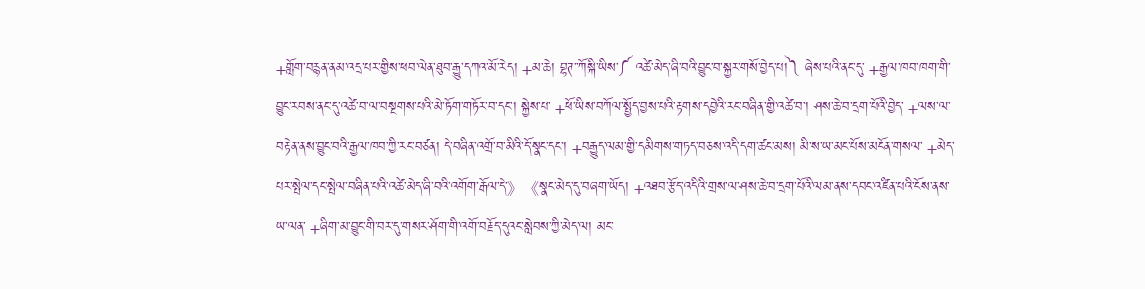+གློག་བརྙན་ནམ་འདྲ་པར་གྱིས་ཕབ་ལེན་ཐུབ་རྒྱུ་དཀའ་མོ་རེད། +མ་ཆེ། བྷཊ་་ཀོསྐི་ཡིས་༼ འཚེ་མེད་ཞི་བའི་བྱུང་བ་སྐྱར་གསོ་བྱེད་པ།༽ ཞེས་པའི་ནང་དུ་ +རྒྱལ་ཁབ་ཁག་གི་བྱུང་རབས་ནང་དུ་འཚེ་བ་ལ་བསྔགས་པའི་མེ་ཏོག་གཏོར་བ་དང་། སྐྱེས་པ་ +ཕོ་ཡིས་བཀོལ་སྤྱོད་བྱས་པའི་རྟགས་དབྱེའི་རང་བཞིན་གྱི་འཚེ་བ་། ཤས་ཆེ་བ་དྲག་པོའི་བྱེད་ +ལས་ལ་བརྟེན་ནས་བྱུང་བའི་རྒྱལ་ཁབ་ཀྱི་རང་བཙན། དེ་བཞིན་འགྲོ་བ་མིའི་དོ་སྣང་དང་། +བརྒྱུད་ལམ་གྱི་དམིགས་གཏད་བཅས་འདི་དག་ཚང་མས། མི་ས་ཡ་མང་པོས་མངོན་གསལ་ +མེད་པར་སྤེལ་དང་སྤེལ་བཞིན་པའི་འཚེ་མེད་ཞི་བའི་འགོག་རྒོལ་དེ་》《སྣང་མེད་དུ་བཞག་ཡོད། +འཐབ་རྩོད་འདིའི་གྲས་ལ་ཤས་ཆེ་བ་དྲག་པོའི་ལམ་ནས་དབང་འཛིན་པའི་ངོས་ནས་ཡ་ལན་ +ཞིག་མ་བྱུང་གི་བར་དུ་གསར་ཤོག་གི་འགོ་བརྗོད་དུའང་སླེབས་ཀྱི་མེད་ལ། མང་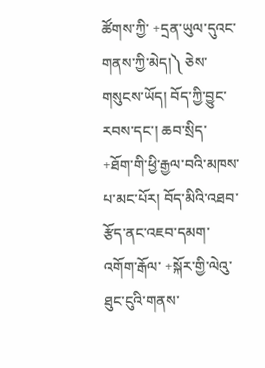ཚོགས་ཀྱི་ +དྲན་ཡུལ་དུའང་གནས་ཀྱི་མེད།༽ ཅེས་གསུངས་ཡོད། བོད་ཀྱི་བྱུང་རབས་དང་། ཆབ་སྲིད་ +ཐོག་གི་ཕྱི་རྒྱལ་བའི་མཁས་པ་མང་པོར། བོད་མིའི་འཐབ་རྩོད་ནང་འཇབ་དམག་འགོག་རྒོལ་ +སྐོར་གྱི་ལེའུ་ཐུང་ངུའི་གནས་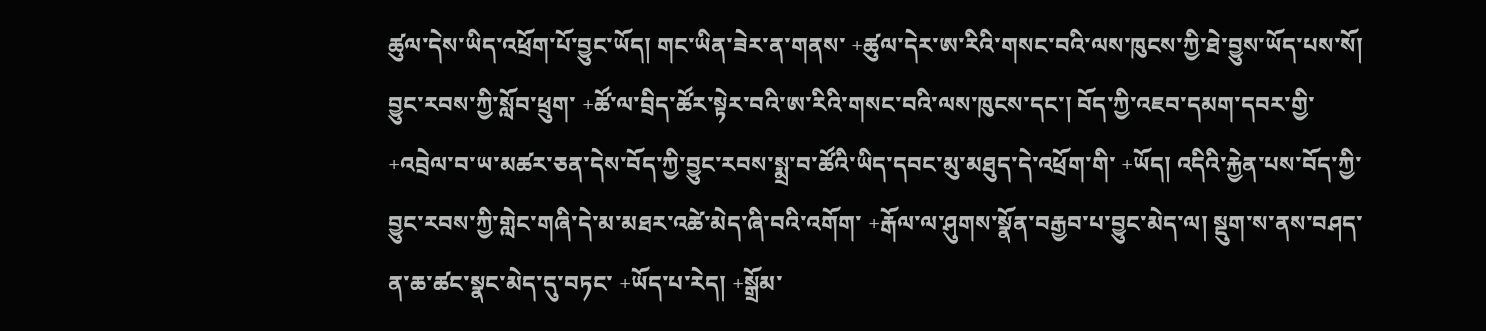ཚུལ་དེས་ཡིད་འཕྲོག་པོ་བྱུང་ཡོད། གང་ཡིན་ཟེར་ན་གནས་ +ཚུལ་དེར་ཨ་རིའི་གསང་བའི་ལས་ཁུངས་ཀྱི་ཐེ་བྱུས་ཡོད་པས་སོ། བྱུང་རབས་ཀྱི་སློབ་ཕྲུག་ +ཚོ་ལ་བྲིད་ཚོར་སྟེར་བའི་ཨ་རིའི་གསང་བའི་ལས་ཁུངས་དང་། བོད་ཀྱི་འཇབ་དམག་དབར་གྱི་ +འབྲེལ་བ་ཡ་མཚར་ཅན་དེས་བོད་ཀྱི་བྱུང་རབས་སྨྲ་བ་ཚོའི་ཡིད་དབང་མུ་མཐུད་དེ་འཕྲོག་གི་ +ཡོད། འདིའི་རྐྱེན་པས་བོད་ཀྱི་བྱུང་རབས་ཀྱི་གླེང་གཞི་དེ་མ་མཐར་འཚེ་མེད་ཞི་བའི་འགོག་ +རྒོལ་ལ་ཤུགས་སྣོན་བརྒྱབ་པ་བྱུང་མེད་ལ། སྡུག་ས་ནས་བཤད་ན་ཆ་ཚང་སྣང་མེད་དུ་བཏང་ +ཡོད་པ་རེད། +སྒྲོམ་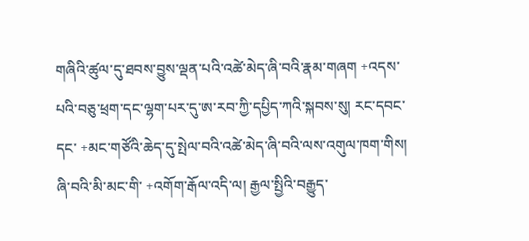གཞིའི་ཚུལ་དུ་ཐབས་བྱུས་ལྡན་པའི་འཚེ་མེད་ཞི་བའི་རྣམ་གཞག +འདས་པའི་བཅུ་ཕྲག་དང་ལྷག་པར་དུ་ཨ་རབ་ཀྱི་དཔྱིད་ཀའི་སྐབས་སུ། རང་དབང་དང་ +མང་གཙོའི་ཆེད་དུ་སྤེལ་བའི་འཚེ་མེད་ཞི་བའི་ལས་འགུལ་ཁག་གིས། ཞི་བའི་མི་མང་གི་ +འགོག་རྒོལ་འདི་ལ། རྒྱལ་སྤྱིའི་བརྒྱུད་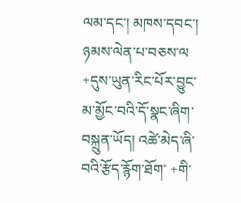ལམ་དང་། མཁས་དབང་། ཉམས་ལེན་པ་བཅས་ལ +དུས་ཡུན་རིང་པོར་བྱུང་མ་མྱོང་བའི་དོ་སྣང་ཞིག་བསྐྲུན་ཡོད། འཚེ་མེད་ཞི་བའི་རྩོད་རྙོག་ཐོག་ +གི་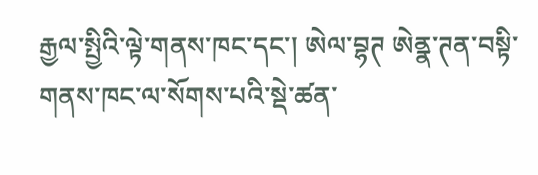རྒྱལ་སྤྱིའི་ལྟེ་གནས་ཁང་དང་། ཨེལ་བྷཊ ཨེནྣ་ཊན་བསྟི་གནས་ཁང་ལ་སོགས་པའི་སྡེ་ཚན་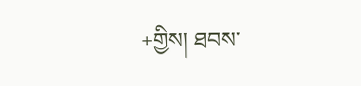+གྱིས། ཐབས་